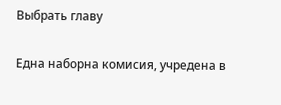Выбрать главу

Една наборна комисия, учредена в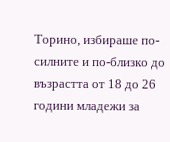Торино, избираше по-силните и по-близко до възрастта от 18 до 26 години младежи за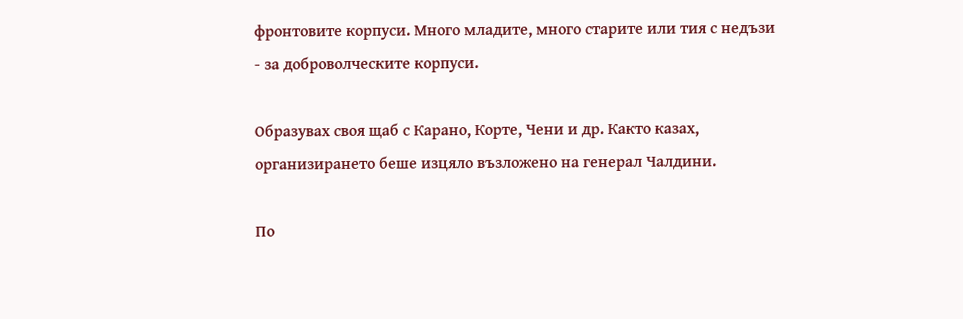фронтовите корпуси. Много младите, много старите или тия с недъзи - за доброволческите корпуси.

Образувах своя щаб с Карано, Корте, Чени и др. Както казах, организирането беше изцяло възложено на генерал Чалдини.

По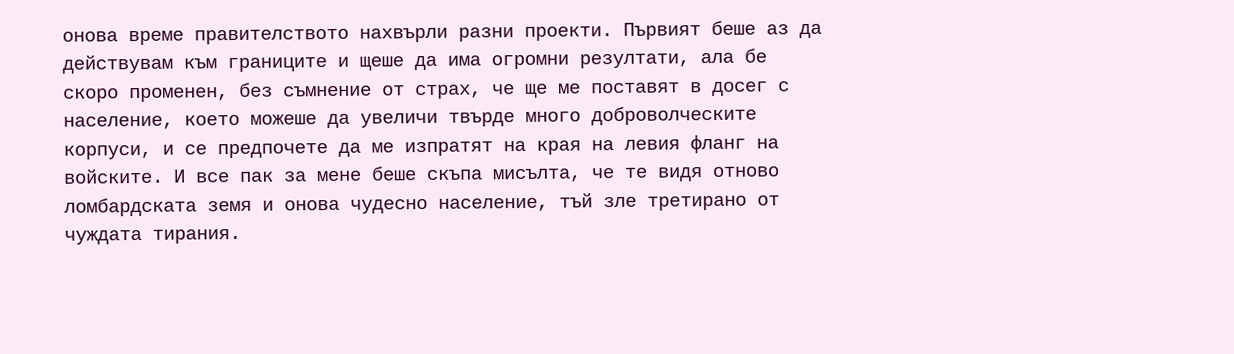онова време правителството нахвърли разни проекти. Първият беше аз да действувам към границите и щеше да има огромни резултати, ала бе скоро променен, без съмнение от страх, че ще ме поставят в досег с население, което можеше да увеличи твърде много доброволческите корпуси, и се предпочете да ме изпратят на края на левия фланг на войските. И все пак за мене беше скъпа мисълта, че те видя отново ломбардската земя и онова чудесно население, тъй зле третирано от чуждата тирания.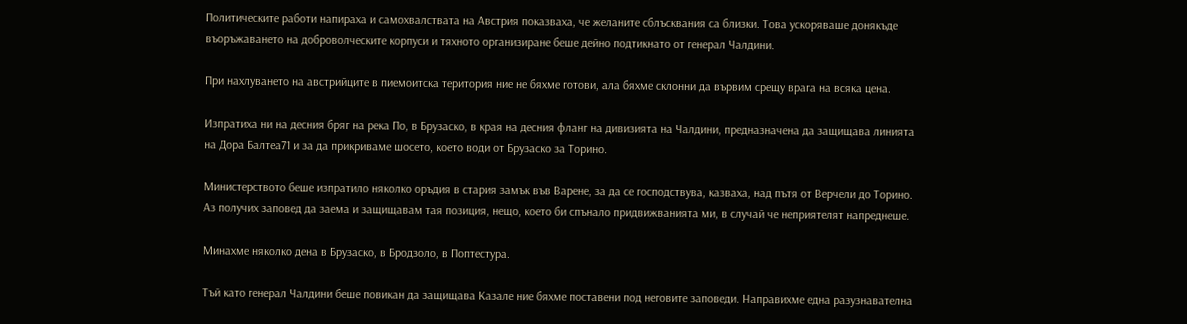Политическите работи напираха и самохвалствата на Австрия показваха, че желаните сблъсквания са близки. Това ускоряваше донякъде въоръжаването на доброволческите корпуси и тяхното организиране беше дейно подтикнато от генерал Чалдини.

При нахлуването на австрийците в пиемоитска територия ние не бяхме готови, ала бяхме склонни да вървим срещу врага на всяка цена.

Изпратиха ни на десния бряг на река По, в Брузаско, в края на десния фланг на дивизията на Чалдини, предназначена да защищава линията на Дора Балтеа71 и за да прикриваме шосето, което води от Брузаско за Торино.

Министерството беше изпратило няколко оръдия в стария замък във Варене, за да се господствува, казваха, над пътя от Верчели до Торино. Аз получих заповед да заема и защищавам тая позиция, нещо, което би спънало придвижванията ми, в случай че неприятелят напреднеше.

Минахме няколко дена в Брузаско, в Бродзоло, в Поптестура.

Тъй като генерал Чалдини беше повикан да защищава Казале ние бяхме поставени под неговите заповеди. Направихме една разузнавателна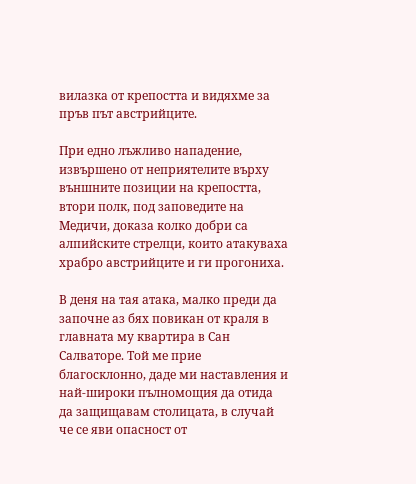вилазка от крепостта и видяхме за пръв път австрийците.

При едно лъжливо нападение, извършено от неприятелите върху външните позиции на крепостта, втори полк, под заповедите на Медичи, доказа колко добри са алпийските стрелци, които атакуваха храбро австрийците и ги прогониха.

В деня на тая атака, малко преди да започне аз бях повикан от краля в главната му квартира в Сан Салваторе. Той ме прие благосклонно, даде ми наставления и най-широки пълномощия да отида да защищавам столицата, в случай че се яви опасност от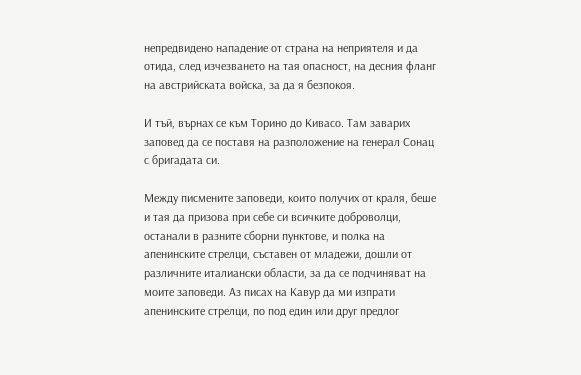непредвидено нападение от страна на неприятеля и да отида, след изчезването на тая опасност, на десния фланг на австрийската войска, за да я безпокоя.

И тъй, върнах се към Торино до Кивасо. Там заварих заповед да се поставя на разположение на генерал Сонац с бригадата си.

Между писмените заповеди, които получих от краля, беше и тая да призова при себе си всичките доброволци, останали в разните сборни пунктове, и полка на апенинските стрелци, съставен от младежи, дошли от различните италиански области, за да се подчиняват на моите заповеди. Аз писах на Кавур да ми изпрати апенинските стрелци, по под един или друг предлог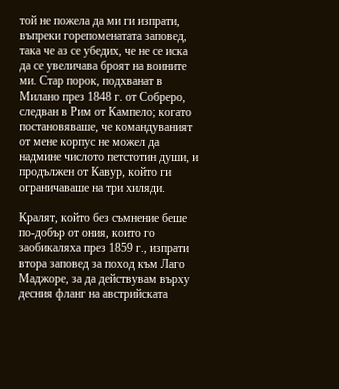той не пожела да ми ги изпрати, въпреки горепоменатата заповед, така че аз се убедих, че не се иска да се увеличава броят на воините ми. Стар порок, подхванат в Милано през 1848 г. от Собреро, следван в Рим от Кампело; когато постановяваше, че командуваният от мене корпус не можел да надмине числото петстотин души, и продължен от Кавур, който ги ограничаваше на три хиляди.

Кралят, който без съмнение беше по-добър от ония, които го заобикаляха през 1859 г., изпрати втора заповед за поход към Лаго Маджоре, за да действувам върху десния фланг на австрийската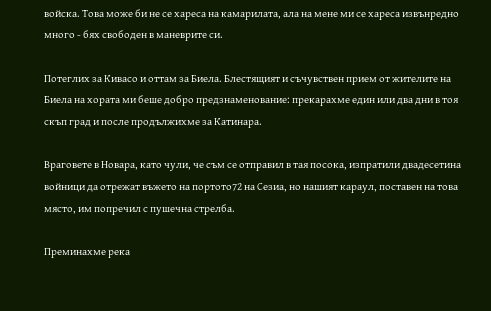войска. Това може би не се хареса на камарилата, ала на мене ми се хареса извънредно много - бях свободен в маневрите си.

Потеглих за Кивасо и оттам за Биела. Блестящият и съчувствен прием от жителите на Биела на хората ми беше добро предзнаменование: прекарахме един или два дни в тоя скъп град и после продължихме за Катинара.

Враговете в Новара, като чули, че съм се отправил в тая посока, изпратили двадесетина войници да отрежат въжето на портото72 на Сезиа, но нашият караул, поставен на това място, им попречил с пушечна стрелба.

Преминахме река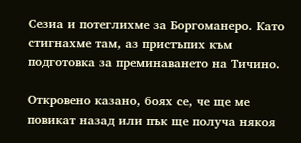Сезиа и потеглихме за Боргоманеро. Като стигнахме там, аз пристъпих към подготовка за преминаването на Тичино.

Откровено казано, боях се, че ще ме повикат назад или пък ще получа някоя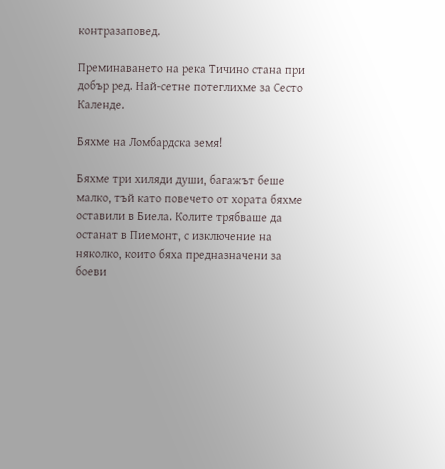контразаповед.

Преминаването на река Тичино стана при добър ред. Най-сетне потеглихме за Сесто Календе.

Бяхме на Ломбардска земя!

Бяхме три хиляди души, багажът беше малко, тъй като повечето от хората бяхме оставили в Биела. Колите трябваше да останат в Пиемонт, с изключение на няколко, които бяха предназначени за боеви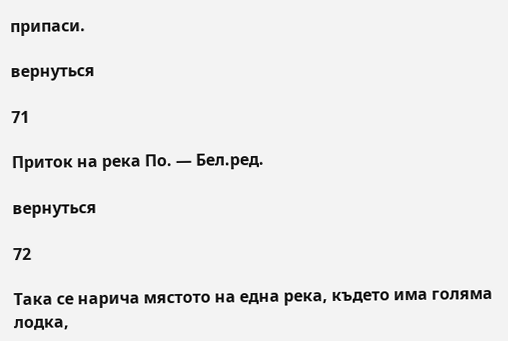припаси.

вернуться

71

Приток на река По. — Бел.ред.

вернуться

72

Така се нарича мястото на една река, където има голяма лодка,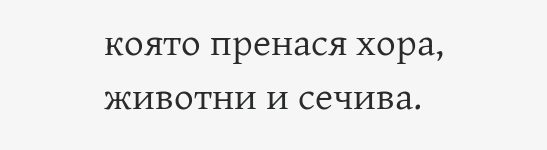която пренася хора, животни и сечива.